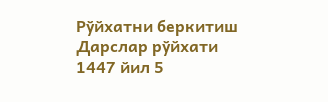Рўйхатни беркитиш
Дарслар рўйхати
1447 йил 5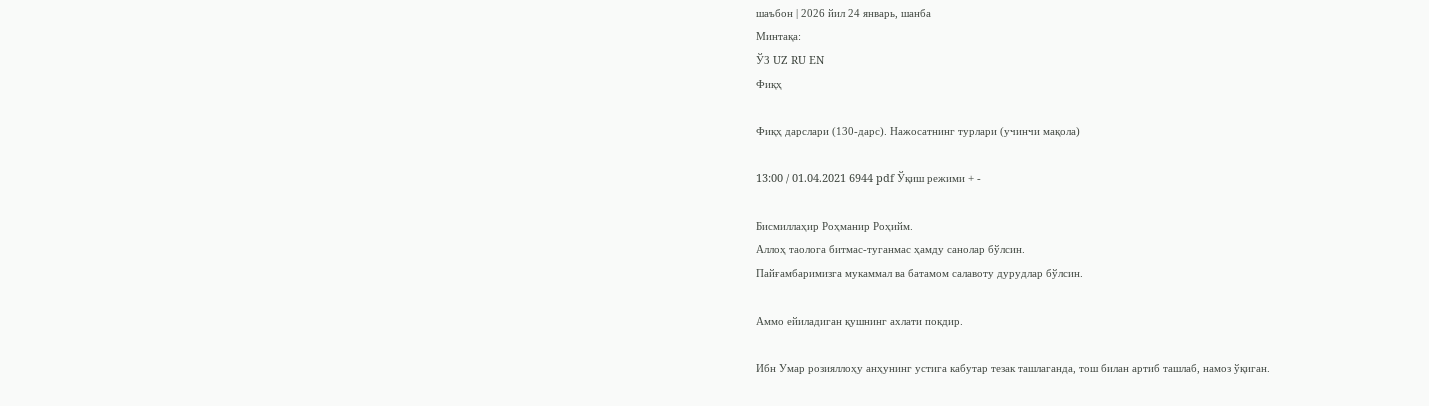шаъбон | 2026 йил 24 январь, шанба
Минтақа:
ЎЗ UZ RU EN
Фиқҳ

Фиқҳ дарслари (130-дарс). Нажосатнинг турлари (учинчи мақола)

13:00 / 01.04.2021 6944 pdf Ўқиш режими + -

Бисмиллаҳир Роҳманир Роҳийм.
Аллоҳ таолога битмас-туганмас ҳамду санолар бўлсин.
Пайғамбаримизга мукаммал ва батамом салавоту дурудлар бўлсин.

Аммо ейиладиган қушнинг ахлати покдир.

Ибн Умар розияллоҳу анҳунинг устига кабутар тезак ташлаганда, тош билан артиб ташлаб, намоз ўқиган.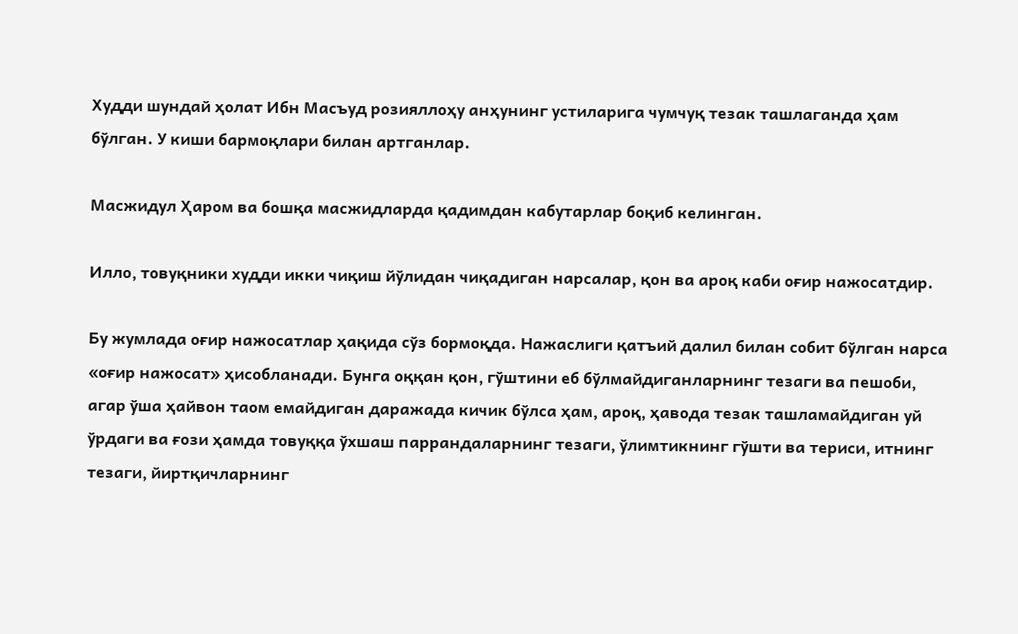Худди шундай ҳолат Ибн Масъуд розияллоҳу анҳунинг устиларига чумчуқ тезак ташлаганда ҳам бўлган. У киши бармоқлари билан артганлар.

Масжидул Ҳаром ва бошқа масжидларда қадимдан кабутарлар боқиб келинган.

Илло, товуқники худди икки чиқиш йўлидан чиқадиган нарсалар, қон ва ароқ каби оғир нажосатдир.

Бу жумлада оғир нажосатлар ҳақида сўз бормоқда. Нажаслиги қатъий далил билан собит бўлган нарса «оғир нажосат» ҳисобланади. Бунга оққан қон, гўштини еб бўлмайдиганларнинг тезаги ва пешоби, агар ўша ҳайвон таом емайдиган даражада кичик бўлса ҳам, ароқ, ҳавода тезак ташламайдиган уй ўрдаги ва ғози ҳамда товуққа ўхшаш паррандаларнинг тезаги, ўлимтикнинг гўшти ва териси, итнинг тезаги, йиртқичларнинг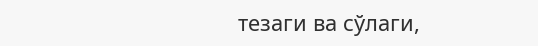тезаги ва сўлаги,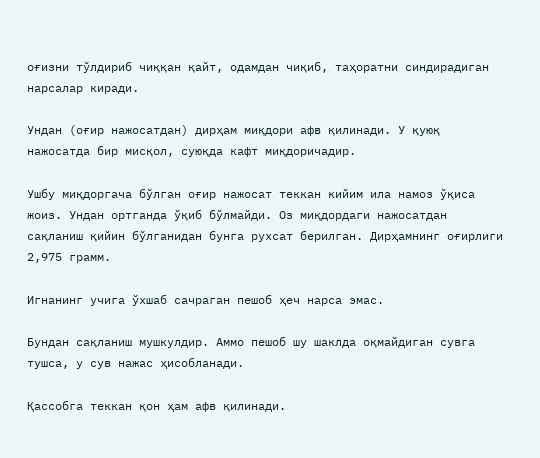оғизни тўлдириб чиққан қайт, одамдан чиқиб, таҳоратни синдирадиган нарсалар киради.

Ундан (оғир нажосатдан) дирҳам миқдори афв қилинади. У қуюқ нажосатда бир мисқол, суюқда кафт миқдоричадир.

Ушбу миқдоргача бўлган оғир нажосат теккан кийим ила намоз ўқиса жоиз. Ундан ортганда ўқиб бўлмайди. Оз миқдордаги нажосатдан сақланиш қийин бўлганидан бунга рухсат берилган. Дирҳамнинг оғирлиги 2,975 грамм.

Игнанинг учига ўхшаб сачраган пешоб ҳеч нарса эмас.

Бундан сақланиш мушкулдир. Аммо пешоб шу шаклда оқмайдиган сувга тушса, у сув нажас ҳисобланади.

Қассобга теккан қон ҳам афв қилинади.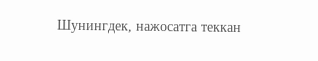Шунингдек, нажосатга теккан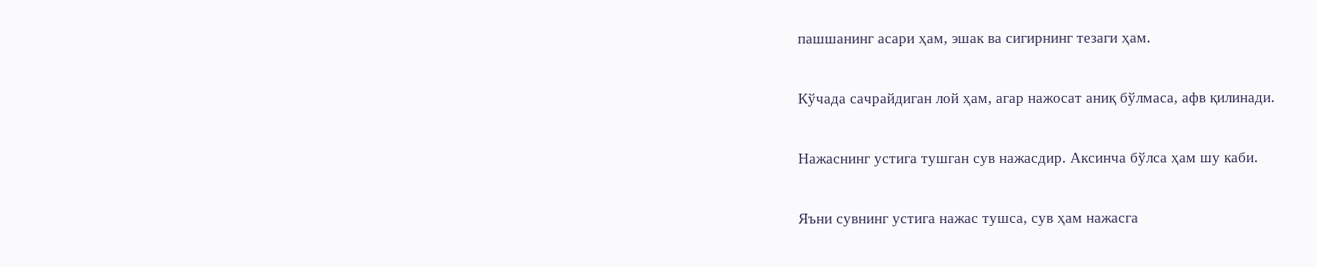пашшанинг асари ҳам, эшак ва сигирнинг тезаги ҳам.

Кўчада сачрайдиган лой ҳам, агар нажосат аниқ бўлмаса, афв қилинади.

Нажаснинг устига тушган сув нажасдир. Аксинча бўлса ҳам шу каби.

Яъни сувнинг устига нажас тушса, сув ҳам нажасга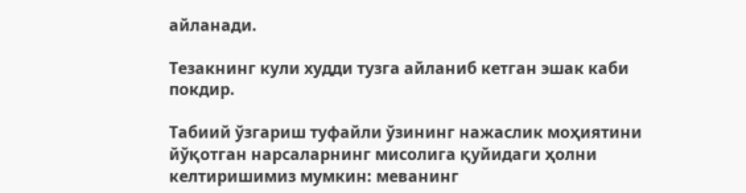айланади.

Тезакнинг кули худди тузга айланиб кетган эшак каби покдир.

Табиий ўзгариш туфайли ўзининг нажаслик моҳиятини йўқотган нарсаларнинг мисолига қуйидаги ҳолни келтиришимиз мумкин: меванинг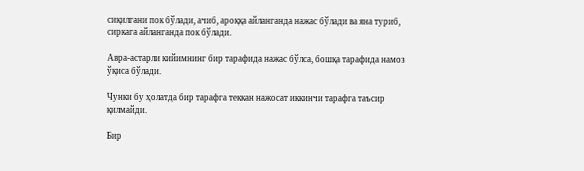сиқилгани пок бўлади, ачиб, ароққа айланганда нажас бўлади ва яна туриб, сиркага айланганда пок бўлади.

Авра-астарли кийимнинг бир тарафида нажас бўлса, бошқа тарафида намоз ўқиса бўлади.

Чунки бу ҳолатда бир тарафга теккан нажосат иккинчи тарафга таъсир қилмайди.

Бир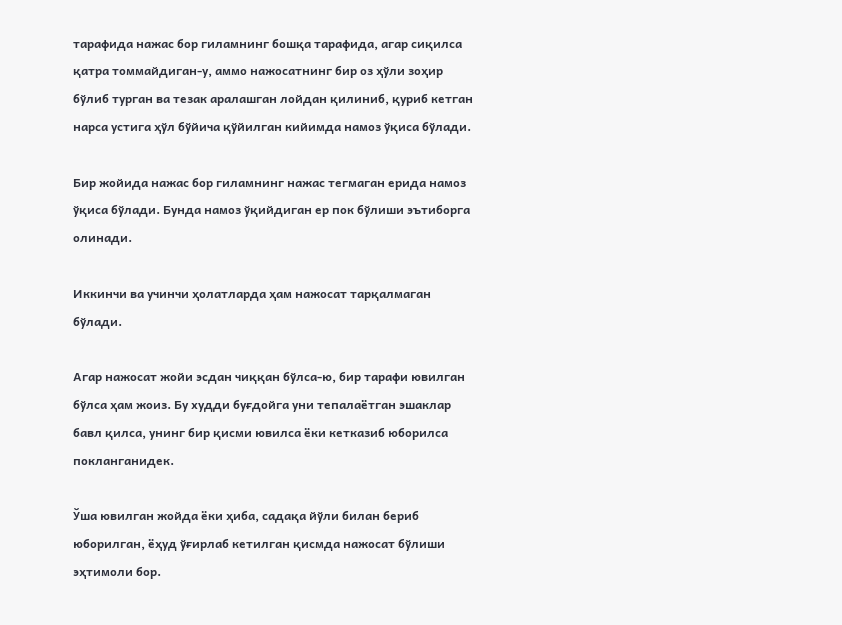тарафида нажас бор гиламнинг бошқа тарафида, агар сиқилса қатра томмайдиган-у, аммо нажосатнинг бир оз ҳўли зоҳир бўлиб турган ва тезак аралашган лойдан қилиниб, қуриб кетган нарса устига ҳўл бўйича қўйилган кийимда намоз ўқиса бўлади.

Бир жойида нажас бор гиламнинг нажас тегмаган ерида намоз ўқиса бўлади. Бунда намоз ўқийдиган ер пок бўлиши эътиборга олинади.

Иккинчи ва учинчи ҳолатларда ҳам нажосат тарқалмаган бўлади.

Агар нажосат жойи эсдан чиққан бўлса-ю, бир тарафи ювилган бўлса ҳам жоиз. Бу худди буғдойга уни тепалаётган эшаклар бавл қилса, унинг бир қисми ювилса ёки кетказиб юборилса покланганидек.

Ўша ювилган жойда ёки ҳиба, садақа йўли билан бериб юборилган, ёҳуд ўғирлаб кетилган қисмда нажосат бўлиши эҳтимоли бор.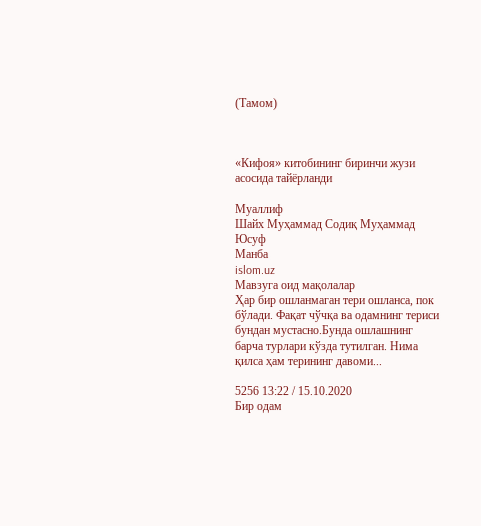(Тамом)



«Кифоя» китобининг биринчи жузи асосида тайёрланди

Муаллиф
Шайх Муҳаммад Содиқ Муҳаммад Юсуф
Манба
islom.uz
Мавзуга оид мақолалар
Ҳар бир ошланмаган тери ошланса, пок бўлади. Фақат чўчқа ва одамнинг териси бундан мустасно.Бунда ошлашнинг барча турлари кўзда тутилган. Нима қилса ҳам терининг давоми...

5256 13:22 / 15.10.2020
Бир одам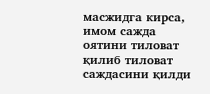масжидга кирса, имом сажда оятини тиловат қилиб тиловат саждасини қилди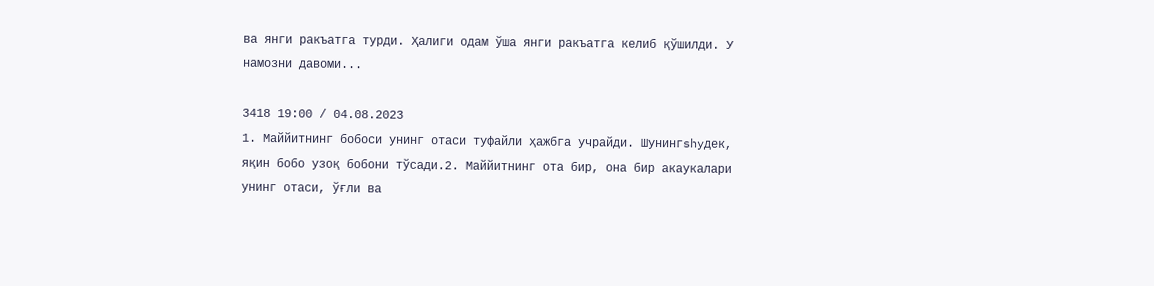ва янги ракъатга турди. Ҳалиги одам ўша янги ракъатга келиб қўшилди. У намозни давоми...

3418 19:00 / 04.08.2023
1. Маййитнинг бобоси унинг отаси туфайли ҳажбга учрайди. Шунингshyдек, яқин бобо узоқ бобони тўсади.2. Маййитнинг ота бир, она бир акаукалари унинг отаси, ўғли ва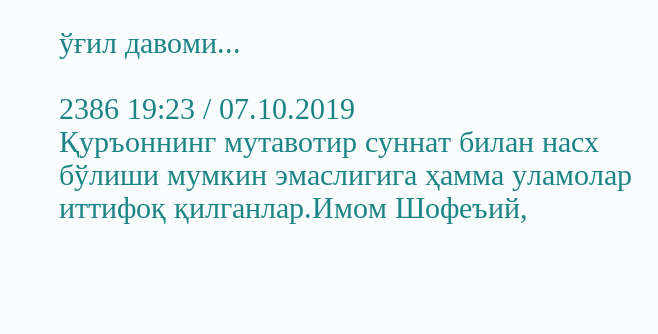ўғил давоми...

2386 19:23 / 07.10.2019
Қуръоннинг мутавотир суннат билан насх бўлиши мумкин эмаслигига ҳамма уламолар иттифоқ қилганлар.Имом Шофеъий,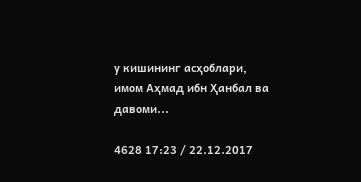у кишининг асҳоблари, имом Аҳмад ибн Ҳанбал ва давоми...

4628 17:23 / 22.12.2017